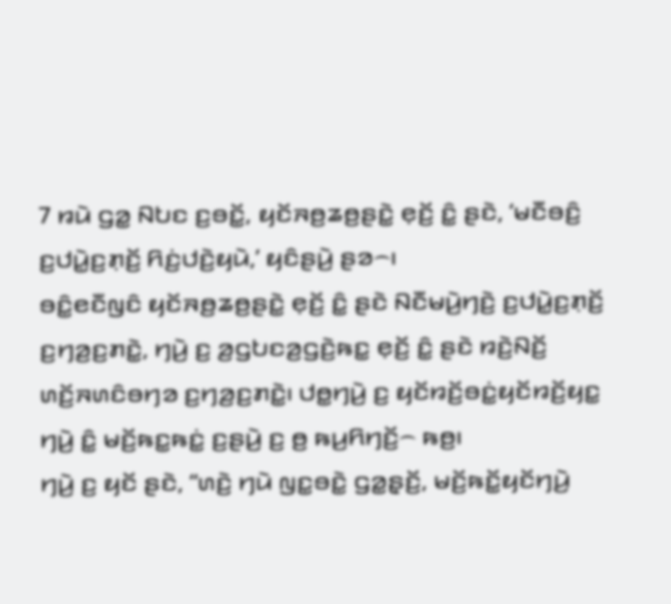7 ꤙꤣꤧ ꤞꤤ꤭ ꤡꤝꤢ ꤢ꤬ꤋꤢꤩ꤭, ꤟꤢꤩꤏꤥ꤬ꤘꤥ꤬ꤔꤢꤧ꤭ ꤕ꤫ꤢꤩ꤬ ꤢꤨ꤭ ꤔꤢꤧ, ‘ꤗꤢꤪꤋꤢꤨ꤬ ꤢ꤬ꤓꤣꤧ꤭ꤢ꤬ꤊ꤫ꤢꤩ꤬ ꤖꤢꤦ꤬ꤓꤢꤧ꤬ꤟꤣꤧ,’ ꤟꤢꤨꤔꤣꤧ꤬ ꤔꤤ꤮꤯
ꤋꤢꤨ꤭ꤕꤢꤪꤜꤢꤨ ꤟꤢꤩꤏꤥ꤬ꤘꤥ꤬ꤔꤢꤧ꤭ ꤕ꤫ꤢꤩ꤬ ꤢꤨ꤭ ꤔꤢꤧ ꤡꤢꤪꤗꤣꤧ꤬ꤚꤢꤧ꤬ ꤢ꤬ꤓꤣꤧ꤭ꤢ꤬ꤊ꤫ꤢꤩ꤬ ꤢ꤬ꤚꤤ꤬ꤢ꤬ꤊꤢꤧ꤭, ꤚꤣꤧ꤬ ꤢ꤬ ꤤ꤬ꤞꤝꤢꤤ꤬ꤞꤢꤧ꤬ꤒꤢ꤭ ꤕ꤫ꤢꤩ꤬ ꤢꤨ꤭ ꤔꤢꤧ ꤙꤢꤧ꤬ꤡꤢꤩ꤬ ꤛꤢꤩ꤬ꤏꤛꤢꤨꤋꤚꤤ ꤢ꤬ꤚꤤ꤬ꤢ꤬ꤊꤢꤧ꤭꤯ ꤓꤥ꤭ꤚꤣꤧ꤬ ꤢ꤬ ꤟꤢꤩꤙꤢꤩ꤬ꤋꤢꤦ꤭ꤟꤢꤩꤙꤢꤩ꤬ꤟꤢ꤭ ꤚꤣꤧ꤬ ꤢꤨ꤭ ꤗꤢꤩ꤬ꤒꤢ꤭ꤒꤢꤦ꤭ ꤢ꤬ꤔꤣꤧ꤬ ꤢ꤬ ꤥ꤬ ꤒꤣ꤬ꤖꤚꤢꤩ꤬꤮ ꤒꤥ꤬꤯
ꤚꤣꤧ꤬ ꤢ꤬ ꤟꤢꤩ ꤔꤢꤧ, “ꤛꤢꤧ꤬ ꤚꤣꤧ ꤜꤢ꤭ꤋꤢꤧ꤭ ꤞꤤ꤭ꤔ꤫ꤢꤩ꤬, ꤗꤢꤩ꤬ꤒꤢꤩ꤭ꤟꤢꤩꤚꤣꤧ꤬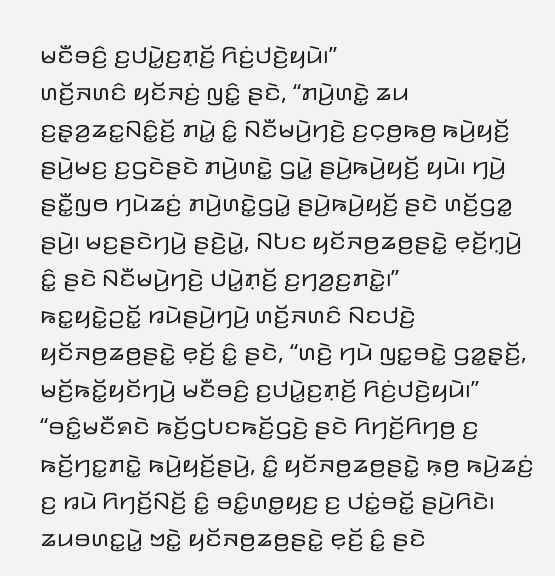ꤗꤢꤪꤋꤢꤨ꤬ ꤢ꤬ꤓꤣꤧ꤭ꤢ꤬ꤊ꤫ꤢꤩ꤬ ꤖꤢꤦ꤬ꤓꤢꤧ꤬ꤟꤣꤧ꤯”
ꤛꤢꤩ꤬ꤏꤛꤢꤨ ꤟꤢꤩꤏꤢꤦ꤬ ꤜꤢꤨ꤭ ꤔꤢꤧ, “ꤊꤣꤧ꤬ꤛꤢꤧ꤭ ꤘꤣ ꤢ꤬ꤔ꤫ꤤ꤬ꤘꤢ꤭ꤡꤢꤨ꤭ꤢꤩ꤬ ꤊꤣꤧ꤭ ꤢꤨ꤭ ꤡꤢꤪꤗꤣꤧ꤬ꤚꤢꤧ꤬ ꤢ꤬ꤍ꤫ꤥ꤬ꤒꤥ꤬ ꤒꤣꤧ꤬ꤟꤢꤩ꤬ ꤔꤣꤧ꤬ꤗꤢ꤬ ꤢ꤬ꤞꤢꤧꤔꤢꤧ ꤊꤣꤧ꤬ꤛꤢꤧ꤭ ꤞꤣꤧ꤭ ꤔꤣꤧ꤬ꤒꤣꤧ꤬ꤟꤢꤩ꤬ ꤟꤣꤧ꤯ ꤚꤣꤧ꤬ ꤔꤢꤪ꤭ꤜꤥ ꤚꤣꤧꤘꤢꤦ꤬ ꤊꤣꤧ꤬ꤛꤢꤧ꤭ꤞꤣꤧ꤭ ꤔꤣꤧ꤬ꤒꤣꤧ꤬ꤟꤢꤩ꤬ ꤔꤢꤧ ꤛꤢꤩ꤬ꤞꤤ꤭ ꤔꤣꤧ꤬꤯ ꤗꤢ꤬ꤔꤢꤧꤚꤣꤧ꤬ ꤔꤢꤧ꤬ꤣꤧ꤭, ꤡꤝꤢ ꤟꤢꤩꤏꤥ꤬ꤘꤥ꤬ꤔꤢꤧ꤭ ꤕ꤫ꤢꤩ꤬ꤚ꤫ꤣꤧ꤬ ꤢꤨ꤭ ꤔꤢꤧ ꤡꤢꤪꤗꤣꤧ꤬ꤚꤢꤧ꤬ ꤓꤣꤧ꤭ꤊ꤫ꤢꤩ꤬ ꤢ꤬ꤚꤤ꤬ꤢ꤬ꤊꤢꤧ꤭꤯”
ꤒꤢ꤭ꤟꤢꤧ꤭ꤑꤢꤩ꤭ ꤙꤣꤧꤔꤣꤧ꤬ꤚꤣꤧ꤬ ꤛꤢꤩ꤬ꤏꤛꤢꤨ ꤡꤢꤓꤢꤧ꤬ ꤟꤢꤩꤏꤥ꤬ꤘꤥ꤬ꤔꤢꤧ꤭ ꤕ꤫ꤢꤩ꤬ ꤢꤨ꤭ ꤔꤢꤧ, “ꤛꤢꤧ꤬ ꤚꤣꤧ ꤜꤢ꤭ꤋꤢꤧ꤭ ꤞꤤ꤭ꤔ꤫ꤢꤩ꤬, ꤗꤢꤩ꤬ꤒꤢꤩ꤭ꤟꤢꤩꤚꤣꤧ꤬ ꤗꤢꤪꤋꤢꤨ꤬ ꤢ꤬ꤓꤣꤧ꤭ꤢ꤬ꤊ꤫ꤢꤩ꤬ ꤖꤢꤦ꤬ꤓꤢꤧ꤬ꤟꤣꤧ꤯”
“ꤋꤢꤨ꤭ꤗꤢꤪꤎꤢꤧ ꤒꤢꤩ꤬ꤞꤝꤢꤒꤢꤩ꤬ꤞꤢꤧ꤬ ꤔꤢꤧ ꤖꤚꤢꤩ꤬ꤖꤚꤥ꤬ ꤢ꤬ ꤒꤢꤩ꤬ꤚꤢ꤭ꤊꤢꤧ꤭ ꤒꤣꤧ꤬ꤟꤢꤩ꤬ꤔꤣꤧ꤬, ꤢꤨ꤭ ꤟꤢꤩꤏꤥ꤬ꤘꤥ꤬ꤔꤢꤧ꤭ ꤒ꤫ꤥ꤬ ꤒꤣꤧ꤬ꤘꤢꤦ꤬ ꤢ꤬ ꤙꤣꤧ ꤖꤚꤢꤩ꤬ꤡꤢꤩ꤬ ꤢꤨ꤭ ꤋꤢꤨ꤭ꤛꤥ꤭ꤟꤢ꤬ ꤢ꤬ ꤓꤢꤦ꤭ꤋꤢꤩ꤭ ꤔꤣꤧ꤬ꤖꤢꤧ꤯ ꤘꤣꤋꤛꤢ꤭ꤣꤧ꤭ ꤠꤢꤧ꤭ ꤟꤢꤩꤏꤥ꤬ꤘꤥ꤬ꤔꤢꤧ꤭ ꤕ꤫ꤢꤩ꤬ ꤢꤨ꤭ ꤔꤢꤧ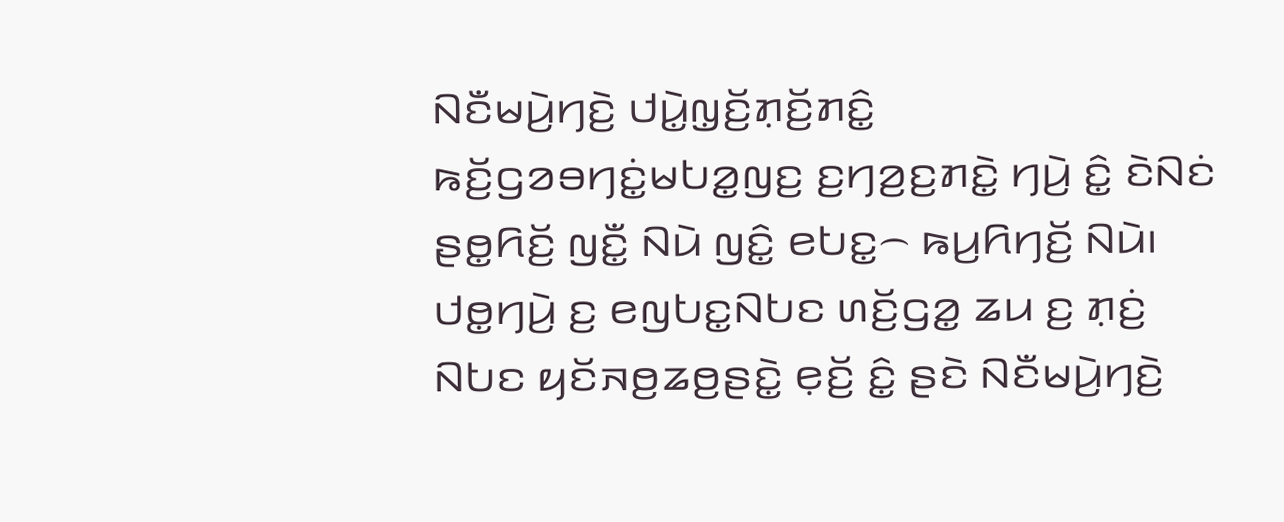ꤡꤢꤪꤗꤣꤧ꤬ꤚꤢꤧ꤬ ꤓꤣꤧ꤭ꤜ꤫ꤢꤩ꤬ꤊ꤫ꤢꤩ꤬ꤊꤢꤨ꤭ ꤒꤢꤩ꤬ꤞꤤꤋꤚꤢꤦ꤭ꤗꤝꤤ꤭ꤜꤢ꤬ ꤢ꤬ꤚꤤ꤬ꤢ꤬ꤊꤢꤧ꤭ ꤚꤣꤧ꤬ ꤢꤨ꤭ ꤢꤧꤡꤢꤦ ꤔꤥ꤭ꤖꤢꤩ꤬ ꤜꤢꤪ꤭ ꤡꤣꤧ ꤜꤢꤨ꤭ ꤕꤝꤢ꤭꤮ ꤒꤣ꤬ꤖꤚꤢꤩ꤬ ꤡꤣꤧ꤯
ꤓꤥ꤭ꤚꤣꤧ꤬ ꤢ꤬ ꤕꤜꤝꤢ꤭ꤡꤝꤢ ꤛꤢꤩ꤬ꤞꤤ꤭ ꤘꤣ ꤢ꤬ ꤊ꤫ꤢꤦ꤬ ꤡꤝꤢ ꤟꤢꤩꤏꤥ꤬ꤘꤥ꤬ꤔꤢꤧ꤭ ꤕ꤫ꤢꤩ꤬ ꤢꤨ꤭ ꤔꤢꤧ ꤡꤢꤪꤗꤣꤧ꤬ꤚꤢꤧ꤬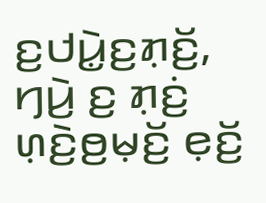ꤢ꤬ꤓꤣꤧ꤭ꤢ꤬ꤊ꤫ꤢꤩ꤬, ꤚꤣꤧ꤬ ꤢ꤬ ꤊ꤫ꤢꤦ꤬ ꤛ꤫ꤢꤧ꤬ꤥ꤬ꤗ꤫ꤢꤩ꤬ ꤕ꤫ꤢꤩ꤬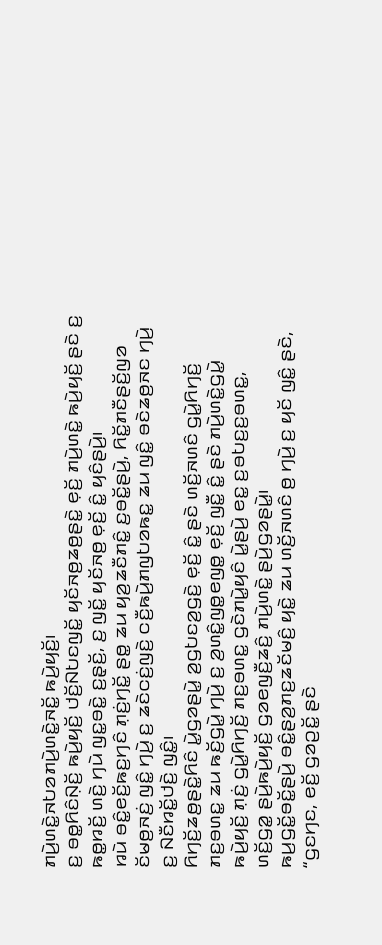ꤊꤣꤧ꤬ꤛꤢꤧ꤭ꤏꤝꤤꤊꤣꤧ꤬ꤛꤢꤧ꤭ꤏꤢꤩ꤭ ꤒꤣꤧ꤬ꤟꤢꤩ꤬꤯
ꤢ꤬ ꤋꤥ꤭ꤖꤢꤨꤡ꤫ꤢꤩ꤬ ꤒꤣꤧ꤬ꤟꤢꤩ꤬ ꤓꤢꤩ꤬ꤡꤝꤢꤜꤢꤩ꤭ ꤟꤢꤩꤏꤥ꤬ꤘꤥ꤬ꤔꤢꤧ꤭ ꤕ꤫ꤢꤩ꤬ ꤊꤣꤧ꤬ꤛꤢꤧ꤭ ꤒꤣꤧ꤬ꤟꤢꤩ꤬ ꤔꤢꤧ ꤢ꤬ ꤒꤥ꤭ꤙꤢꤩ꤬ ꤛꤢꤧ꤬ ꤚꤣꤧ ꤜꤢ꤭ꤋꤢꤧ꤭ ꤢ꤬ꤔ꤫ꤢꤩ꤬, ꤢ꤬ ꤜꤢꤩ꤭ ꤟꤢꤩꤏꤥ꤬ ꤕ꤫ꤢꤩ꤬ ꤢꤨ꤭ ꤟꤢꤨꤔꤣꤧ꤬꤯
ꤙꤣꤧ ꤋꤢꤨ꤭ꤕꤢꤩ꤬ꤒꤢ꤬ꤚꤢꤨ ꤊ꤫ꤢꤦ꤬ꤚꤢꤩ꤭ ꤔꤥ꤭ ꤘꤣ ꤟꤤ꤬ꤘꤢꤪꤊꤢꤨ꤭ ꤢ꤬ꤋꤢꤩ꤭ꤔꤣꤧ꤬, ꤖꤢꤩ꤭ꤊꤢꤪꤔꤢꤩ꤬ꤜꤤ ꤢꤩꤗꤥ꤬ꤏꤢꤦ꤬ ꤜꤢꤨ꤭ ꤚꤣꤧ꤬ ꤢ꤬ ꤘꤢꤧꤍꤢꤦ꤬ꤜꤢꤧ꤬ ꤍꤢꤪ꤬ꤒꤣꤧ꤬ꤊꤜꤝꤤꤒꤢ꤭ ꤘꤣ ꤜꤢꤨ꤭ ꤋꤢꤧꤘꤥ꤬ꤏꤢ ꤚꤣꤧ꤬ ꤢ꤬ ꤡꤢꤪꤙꤢꤩ꤭ꤓꤢꤧ꤬ ꤜꤢꤨ꤭꤯
ꤖꤚꤢꤩ꤬ꤘꤥ꤬ꤔꤢꤧ꤭ꤖꤢꤨ ꤣꤧ꤭ꤞꤤꤔꤣꤧ꤭ ꤤ꤬ꤞꤝꤢꤤ꤬ꤞꤢꤧ꤬ ꤕ꤫ꤢꤩ꤬ ꤢꤨ꤭ ꤔꤢꤧ ꤛꤢꤩ꤬ꤏꤛꤢꤨ ꤞꤣꤧ꤭ꤖꤚꤢꤩ꤬ ꤊꤢ꤬ꤋꤛꤢ꤭ ꤘꤣ ꤒꤢꤩ꤬ꤞꤣꤧ꤭ ꤚꤣꤧ꤬ ꤢ꤬ ꤤ꤬ꤛꤢꤨ꤭ꤜꤥ꤭ꤕꤜꤥ꤭ ꤕ꤫ꤢꤩ꤬ ꤜꤢꤪ꤭ ꤢꤨ꤭ ꤔꤢꤧ ꤊꤣꤧ꤬ꤛꤢꤧ꤭ꤞꤣꤧ꤭ ꤒꤣꤧ꤬ꤟꤢꤩ꤬ ꤊ꤫ꤢꤦ꤬ ꤞꤣꤧ꤭ꤖꤚꤢꤩ꤬ ꤊꤢ꤬ꤋꤛꤢ꤭ ꤞꤢꤧꤊꤣꤧ꤭ꤟꤢꤨ ꤣꤧ꤭ꤔꤣꤧ꤬ ꤕꤢ꤭ ꤢ꤬ꤋꤝꤢ꤬ꤢ꤬ꤋꤛꤢ꤭, ꤛꤢꤩ꤬ꤞꤤ꤭ ꤔꤣꤧ꤬ꤒꤣꤧ꤬ꤟꤢꤩ꤬ ꤞꤤꤕꤜꤢꤪ꤬ꤘꤢꤨ꤬ ꤊꤣꤧ꤬ꤛꤢꤧ꤭ ꤔꤣꤧ꤬ꤞꤤꤔꤣꤧ꤭꤯
ꤒꤣ꤬ꤞꤢꤩ꤭ꤋꤢꤩ꤭ꤔꤣꤧ꤬ ꤋꤢꤨ꤭ꤔꤤ꤬ꤊꤢ꤬ꤘꤢꤩꤗꤢꤨ꤬ ꤟꤢꤧ꤭ ꤘꤣ ꤛꤢꤩ꤬ꤏꤛꤢꤨ ꤥ꤬ ꤚꤣꤧ꤬ ꤢ꤬ ꤟꤢꤩ ꤜꤢꤨ꤭ ꤔꤢꤧ, “ꤞꤢꤚꤢ, ꤕꤢꤩ꤬ ꤞꤤꤑꤢꤩ꤭ ꤔꤢꤧ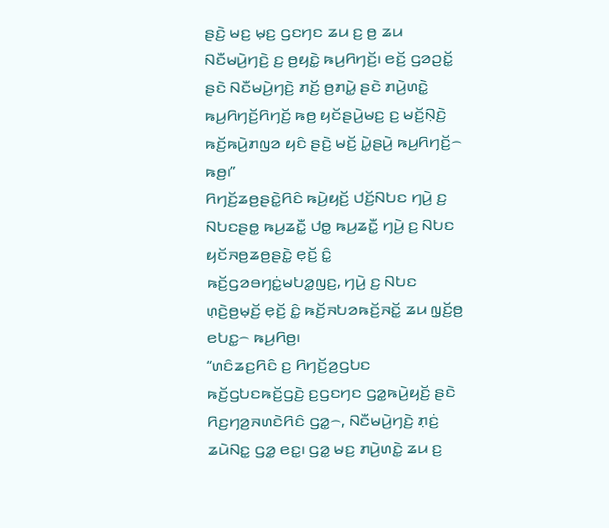ꤔꤢꤧ꤬ ꤗꤢ꤬ ꤗ꤫ꤢ꤬ ꤞꤢꤚꤢ ꤘꤣ ꤢ꤬ ꤥ꤬ ꤘꤣ ꤡꤢꤪꤗꤣꤧ꤬ꤚꤢꤧ꤬ ꤢ꤬ ꤥ꤬ꤟꤢꤧ꤭ ꤒꤣ꤬ꤖꤚꤢꤩ꤬꤯ ꤕꤢꤩ꤬ ꤞꤤꤑꤢꤩ꤭ ꤔꤢꤧ ꤡꤢꤪꤗꤣꤧ꤬ꤚꤢꤧ꤬ ꤊꤢꤩ꤬ ꤥ꤬ꤊꤣꤧ꤭ ꤔꤢꤧ ꤊꤣꤧ꤬ꤛꤢꤧ꤭ ꤒꤣ꤬ꤖꤚꤢꤩ꤬ꤖꤚꤢꤩ꤬ ꤒꤥ꤬ ꤟꤢꤩꤔꤣꤧ꤬ꤗꤢ꤬ ꤢ꤬ ꤗꤢꤩ꤬ꤡ꤫ꤢꤧ꤬ ꤒꤢꤩ꤬ꤒꤣꤧ꤬ꤊꤜꤤ ꤟꤢꤨ ꤔꤢꤧ꤬ ꤗꤢꤩ꤬ ꤣꤧ꤭ꤔꤣꤧ꤬ ꤒꤣ꤬ꤖꤚꤢꤩ꤬꤮ ꤒꤥ꤬꤯”
ꤖꤚꤢꤩ꤬ꤘꤥ꤬ꤔꤢꤧ꤭ꤖꤢꤨ ꤒꤣꤧ꤬ꤟꤢꤩ꤬ ꤓꤢꤩ꤬ꤡꤝꤢ ꤚꤣꤧ꤬ ꤢ꤬ ꤡꤝꤢꤔꤥ꤭ ꤒꤣ꤬ꤘꤢꤪ꤭ ꤓꤥ꤭ ꤒꤣ꤬ꤘꤢꤪ꤭ ꤚꤣꤧ꤬ ꤢ꤬ ꤡꤝꤢ ꤟꤢꤩꤏꤥ꤬ꤘꤥ꤬ꤔꤢꤧ꤭ ꤕ꤫ꤢꤩ꤬ ꤢꤨ꤭ ꤒꤢꤩ꤬ꤞꤤꤋꤚꤢꤦ꤭ꤗꤝꤤ꤭ꤜꤢ꤬, ꤚꤣꤧ꤬ ꤢ꤬ ꤡꤝꤢ ꤛ꤫ꤢꤧ꤬ꤥ꤬ꤗ꤫ꤢꤩ꤬ ꤕ꤫ꤢꤩ꤬ ꤢꤨ꤭ ꤒꤢꤩ꤬ꤏꤝꤤꤒꤢꤩ꤬ꤏꤢꤩ꤭ ꤘꤣ ꤜ꤫ꤢꤩ꤬ꤥ꤬ ꤕꤝꤢ꤭꤮ ꤒꤣ꤬ꤖꤥ꤬꤯
“ꤛꤢꤨꤘꤢ꤬ꤖꤢꤨ ꤢ꤬ ꤖꤚꤢꤩ꤬ꤤ꤬ꤞꤝꤢ ꤒꤢꤩ꤬ꤞꤝꤢꤒꤢꤩ꤬ꤞꤢꤧ꤬ ꤢ꤬ꤞꤢꤚꤢ ꤞꤤ꤭ꤒꤣꤧ꤬ꤟꤢꤩ꤬ ꤔꤢꤧ ꤖꤢ꤬ꤚꤤ꤬ꤏꤛꤢꤧꤖꤢꤨ ꤞꤤ꤭꤮, ꤡꤢꤪꤗꤣꤧ꤬ꤚꤢꤧ꤬ ꤊ꤫ꤢꤦ꤬ ꤘꤣꤧꤡꤢ꤭ ꤞꤤ꤭ ꤕꤢ꤭꤯ ꤞꤤ꤭ ꤗꤢ꤬ ꤊꤣꤧ꤬ꤛꤢꤧ꤭ ꤘꤣ ꤢ꤬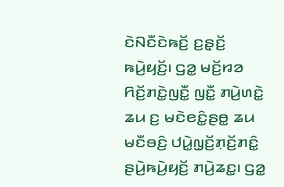ꤢꤧꤡꤢꤪꤢꤧꤒꤢꤩ꤬ ꤢ꤬ꤔ꤫ꤢꤩ꤬ ꤒꤣꤧ꤬ꤟꤢꤩ꤬꤯ ꤞꤤ꤭ ꤗꤢꤩ꤬ꤙꤤ ꤖꤢꤩ꤬ꤊꤢꤧ꤭ꤜꤢꤪ꤭ ꤜꤢꤪ꤭ ꤊꤣꤧ꤬ꤛꤢꤧ꤭ ꤘꤣ ꤢ꤬ ꤗꤢꤧꤕꤢꤨ꤭ꤔꤥ꤭ ꤘꤣ ꤗꤢꤪꤋꤢꤨ꤬ ꤓꤣꤧ꤭ꤜ꤫ꤢꤩ꤬ꤊ꤫ꤢꤩ꤬ꤊꤢꤨ꤭ ꤔꤣꤧ꤬ꤒꤣꤧ꤬ꤟꤢꤩ꤬ ꤊꤣꤧ꤬ꤘꤢ꤭꤯ ꤞꤤ꤭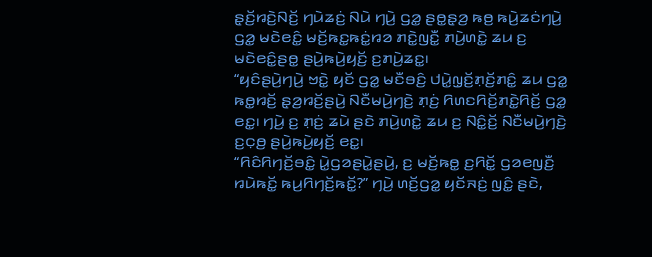ꤔ꤫ꤢꤩ꤬ꤙꤢꤧ꤬ꤡꤢꤩ꤬ ꤚꤣꤧꤘꤢꤦ꤬ ꤡꤣꤧ ꤚꤣꤧ꤬ ꤞꤤ꤭ ꤔꤥ꤭ꤔ꤫ꤤ꤬ ꤒꤥ꤬ ꤒꤣꤧ꤬ꤘꤢꤦꤚꤣꤧ꤬ ꤞꤤ꤭ ꤗꤢꤧꤕꤢꤨ꤭ ꤗꤢꤩ꤬ꤒꤢ꤭ꤒꤢꤦ꤭ꤙꤤ ꤊꤢꤧ꤭ꤜꤢꤪ꤭ ꤊꤣꤧ꤬ꤛꤢꤧ꤭ ꤘꤣ ꤢ꤬ ꤗꤢꤧꤕꤢꤨ꤭ꤔꤥ꤭ ꤔꤣꤧ꤬ꤒꤣꤧ꤬ꤟꤢꤩ꤬ ꤢ꤬ꤊꤣꤧ꤬ꤘꤢ꤭꤯
“ꤟꤢꤨꤔꤣꤧ꤬ꤚꤣꤧ꤬ ꤠꤢꤧ꤭ ꤟꤢꤩ ꤞꤤ꤭ ꤗꤢꤪꤋꤢꤨ꤬ ꤓꤣꤧ꤭ꤜ꤫ꤢꤩ꤬ꤊ꤫ꤢꤩ꤬ꤊꤢꤨ꤭ ꤘꤣ ꤞꤤ꤭ ꤒꤥ꤭ꤙꤢꤩ꤬ ꤔ꤫ꤤ꤬ꤙꤢꤩ꤬ꤔꤣꤧ꤬ ꤡꤢꤪꤗꤣꤧ꤬ꤚꤢꤧ꤬ ꤊ꤫ꤢꤦ꤬ ꤖꤛꤢꤖꤢꤩ꤬ꤊꤢꤧ꤭ꤖꤢꤩ꤬ ꤞꤤ꤭ ꤕꤢ꤭꤯ ꤚꤣꤧ꤬ ꤢ꤬ ꤊ꤫ꤢꤦ꤬ ꤘꤣꤧ ꤔꤢꤧ ꤊꤣꤧ꤬ꤛꤢꤧ꤭ ꤘꤣ ꤢ꤬ ꤡꤢꤨ꤭ꤢꤩ꤬ ꤡꤢꤪꤗꤣꤧ꤬ꤚꤢꤧ꤬ ꤢ꤬ꤍ꤫ꤥ꤬ ꤔꤣꤧ꤬ꤒꤣꤧ꤬ꤟꤢꤩ꤬ ꤕꤢ꤭꤯
“ꤖꤢꤨꤖꤚꤢꤩ꤬ꤋꤢꤨ꤭ ꤣꤧ꤭ꤞꤤꤔꤣꤧ꤭ꤔꤣꤧ꤬, ꤢ꤬ ꤗꤢꤩ꤬ꤒꤥ꤭ ꤢ꤬ꤖꤢꤩ꤭ ꤞꤤꤕꤜꤢꤪ꤬ ꤙꤣꤧꤒꤢꤩ꤭ ꤒꤣ꤬ꤖꤚꤢꤩ꤬ꤒꤢꤩ꤭?” ꤚꤣꤧ꤬ ꤛꤢꤩ꤬ꤞꤤ꤭ ꤟꤢꤩꤏꤢꤦ꤬ ꤜꤢꤨ꤭ ꤔꤢꤧ,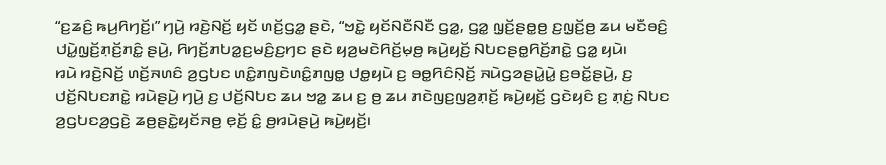“ꤢ꤬ꤘꤢꤨ꤬ ꤒꤣ꤬ꤖꤚꤢꤩ꤬꤯” ꤚꤣꤧ꤬ ꤙꤢꤧ꤬ꤡꤢꤩ꤬ ꤟꤢꤩ ꤛꤢꤩ꤬ꤞꤤ꤭ ꤔꤢꤧ, “ꤠꤢꤧ꤭ ꤟꤢꤩꤡꤢꤪꤡꤢꤪ ꤞꤤ꤭, ꤞꤤ꤭ ꤜ꤫ꤢꤩ꤬ꤔꤥ꤭ꤥ꤬ ꤢ꤬ꤜ꤫ꤢꤩ꤬ꤥ꤬ ꤘꤣ ꤗꤢꤪꤋꤢꤨ꤬ ꤓꤣꤧ꤭ꤜ꤫ꤢꤩ꤬ꤊ꤫ꤢꤩ꤬ꤊꤢꤨ꤭ ꤔꤣꤧ꤬, ꤖꤚꤢꤩ꤬ꤊꤝꤤ꤭ꤢ꤬ꤗꤢꤨ꤬ꤢ꤬ꤚꤢ ꤔꤢꤧ ꤟꤤ꤬ꤗꤢꤧꤖꤢꤩ꤬ꤗ꤫ꤥ꤬ ꤒꤣꤧ꤬ꤟꤢꤩ꤬ ꤡꤝꤢꤔꤥ꤭ꤖꤢꤩ꤬ꤊꤢꤧ꤭ ꤞꤤ꤭ ꤟꤣꤧ꤯
ꤙꤣꤧ ꤙꤢꤧ꤬ꤡꤢꤩ꤬ ꤛꤢꤩ꤬ꤏꤛꤢꤨ ꤤ꤬ꤞꤝꤢ ꤛꤢꤨ꤭ꤊꤜꤢꤧꤛꤢꤨ꤭ꤊꤜꤥ꤭ ꤓꤥ꤭ꤟꤣꤧ ꤢ꤬ ꤋꤥ꤭ꤖꤢꤨꤡ꤫ꤢꤩ꤬ ꤏꤣꤧꤞꤤꤔꤣꤧ꤭ꤣꤧ꤭ ꤢ꤬ꤋꤢꤩ꤭ꤔꤣꤧ꤬, ꤢ꤬ ꤓꤢꤩ꤬ꤡꤝꤢꤊꤢꤧ꤭ ꤙꤣꤧꤔꤣꤧ꤬ ꤚꤣꤧ꤬ ꤢ꤬ ꤓꤢꤩ꤬ꤡꤝꤢ ꤘꤣ ꤠꤤ꤭ ꤘꤣ ꤢ꤬ ꤥ꤬ ꤘꤣ ꤊꤢꤧꤜꤢ꤬ꤜꤤ꤬ꤊ꤫ꤢꤩ꤬ ꤒꤣꤧ꤬ꤟꤢꤩ꤬ ꤞꤢꤧꤟꤢꤨ ꤢ꤬ ꤊ꤫ꤢꤦ꤬ ꤡꤝꤢ ꤤ꤬ꤞꤝꤢꤤ꤬ꤞꤢꤧ꤬ ꤘꤥ꤬ꤔꤢꤧ꤭ꤟꤢꤩꤏꤥ꤬ ꤕ꤫ꤢꤩ꤬ ꤢꤨ꤭ ꤥ꤬ꤙꤣꤧꤔꤣꤧ꤬ ꤒꤣꤧ꤬ꤟꤢꤩ꤬꤯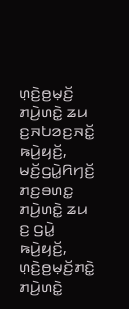ꤛ꤫ꤢꤧ꤬ꤥ꤬ꤗ꤫ꤢꤩ꤬ ꤊꤣꤧ꤬ꤛꤢꤧ꤭ ꤘꤣ ꤢ꤬ꤏꤝꤤꤢ꤬ꤏꤢꤩ꤭ ꤒꤣꤧ꤬ꤟꤢꤩ꤬, ꤗꤢꤩ꤬ꤞꤣꤧ꤭ꤖꤚꤢꤩ꤬ ꤊꤢ꤬ꤋꤛꤢ꤭ ꤊꤣꤧ꤬ꤛꤢꤧ꤭ ꤘꤣ ꤢ꤬ ꤞꤣꤧ꤭ ꤒꤣꤧ꤬ꤟꤢꤩ꤬, ꤛ꤫ꤢꤧ꤬ꤥ꤬ꤗ꤫ꤢꤩ꤬ꤊꤢꤧ꤭ ꤊꤣꤧ꤬ꤛꤢꤧ꤭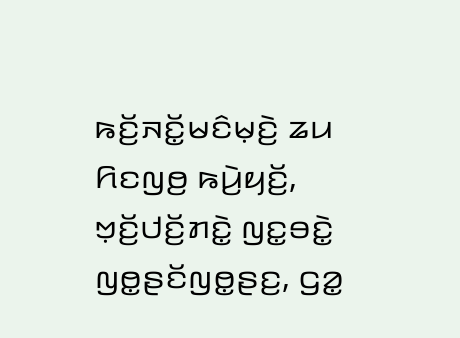ꤒꤢꤩ꤬ꤏꤢꤩ꤭ꤗꤢꤨꤗ꤫ꤢꤧ꤬ ꤘꤣ ꤖꤢꤜꤥ꤬ ꤒꤣꤧ꤬ꤟꤢꤩ꤬, ꤠ꤫ꤢꤩ꤬ꤓꤢꤩ꤬ꤊꤢꤧ꤭ ꤜꤢ꤭ꤋꤢꤧ꤭ ꤜꤥ꤭ꤔꤢꤩꤜꤥ꤭ꤔꤢ꤬, ꤞꤤ꤭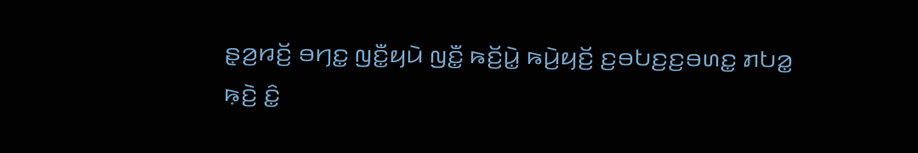ꤔ꤫ꤤ꤬ꤙꤢꤩ꤬ ꤋꤚꤢ꤭ ꤜꤢꤪ꤭ꤟꤣꤧ ꤜꤢꤪ꤭ ꤒꤢꤩ꤬ꤣꤧ꤭ ꤒꤣꤧ꤬ꤟꤢꤩ꤬ ꤢ꤬ꤋꤝꤢ꤬ꤢ꤬ꤋꤛꤢ꤭ ꤊꤝꤤ꤭ ꤒ꤫ꤢꤧ꤬ ꤢꤨ꤭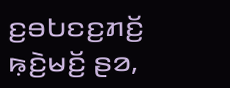ꤢ꤬ꤋꤝꤢꤢ꤬ꤊꤢꤩ꤬ ꤒ꤫ꤢꤧ꤬ꤗꤢꤩ꤬ ꤔꤤ,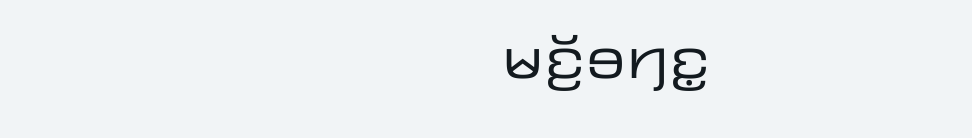ꤗꤢꤩ꤬ꤋꤚꤢ꤭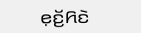ꤕ꤫ꤢꤩ꤬ꤖꤢꤧ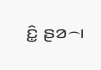ꤢꤨ꤭ ꤔꤤ꤮꤯